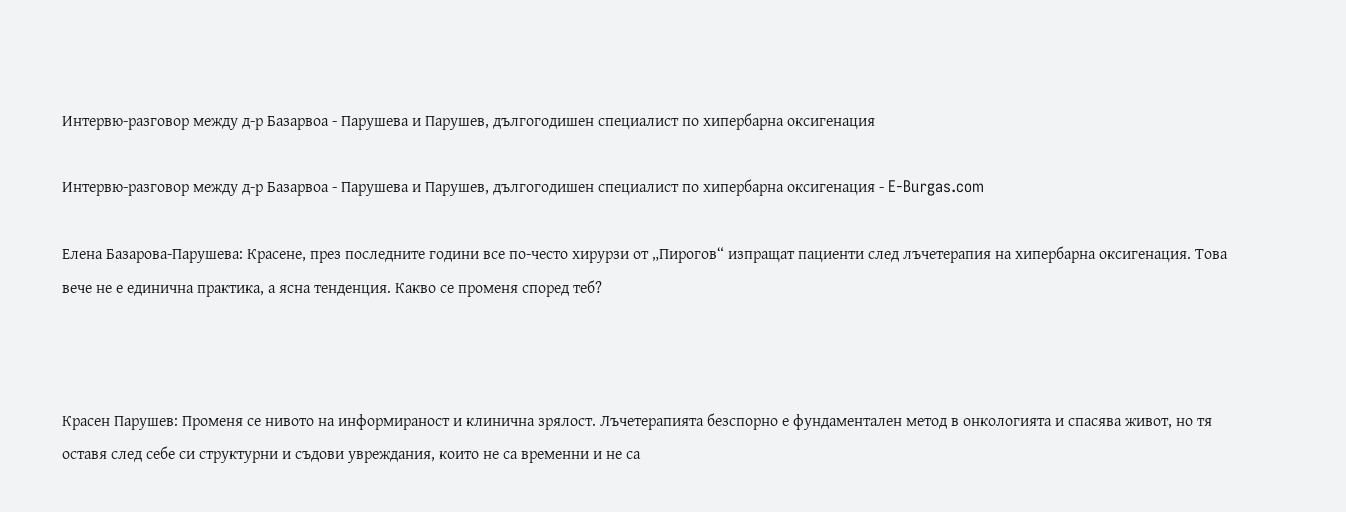Интервю-разговор между д-р Базарвоа - Парушева и Парушев, дългогодишен специалист по хипербарна оксигенация

Интервю-разговор между д-р Базарвоа - Парушева и Парушев, дългогодишен специалист по хипербарна оксигенация - E-Burgas.com

Елена Базарова-Парушева: Красене, през последните години все по-често хирурзи от „Пирогов“ изпращат пациенти след лъчетерапия на хипербарна оксигенация. Това вече не е единична практика, а ясна тенденция. Какво се променя според теб?



Красен Парушев: Променя се нивото на информираност и клинична зрялост. Лъчетерапията безспорно е фундаментален метод в онкологията и спасява живот, но тя оставя след себе си структурни и съдови увреждания, които не са временни и не са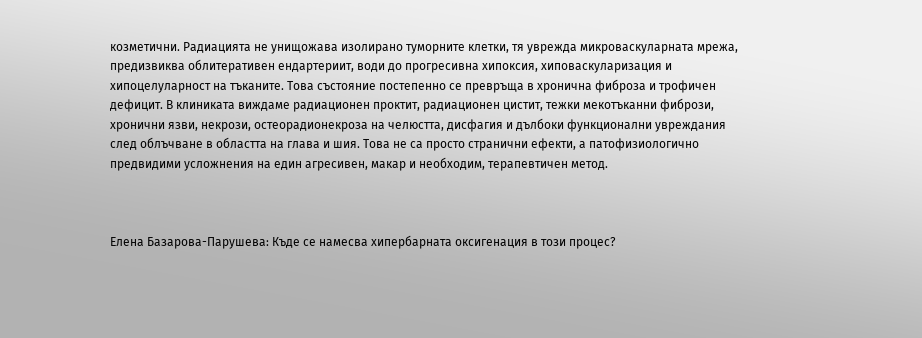козметични. Радиацията не унищожава изолирано туморните клетки, тя уврежда микроваскуларната мрежа, предизвиква облитеративен ендартериит, води до прогресивна хипоксия, хиповаскуларизация и хипоцелуларност на тъканите. Това състояние постепенно се превръща в хронична фиброза и трофичен дефицит. В клиниката виждаме радиационен проктит, радиационен цистит, тежки мекотъканни фибрози, хронични язви, некрози, остеорадионекроза на челюстта, дисфагия и дълбоки функционални увреждания след облъчване в областта на глава и шия. Това не са просто странични ефекти, а патофизиологично предвидими усложнения на един агресивен, макар и необходим, терапевтичен метод.



Елена Базарова-Парушева: Къде се намесва хипербарната оксигенация в този процес?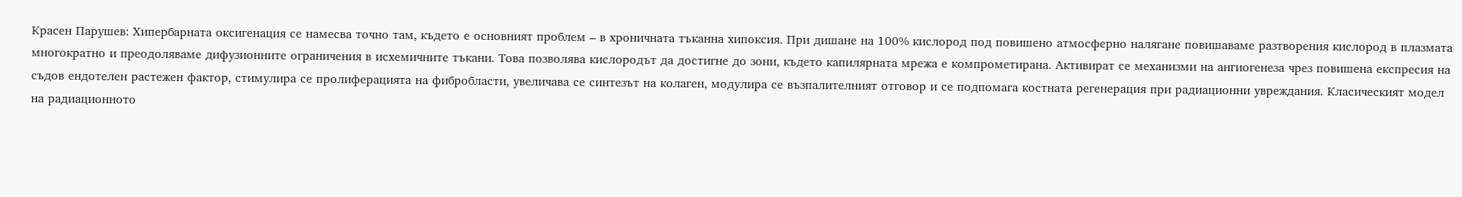Красен Парушев: Хипербарната оксигенация се намесва точно там, където е основният проблем – в хроничната тъканна хипоксия. При дишане на 100% кислород под повишено атмосферно налягане повишаваме разтворения кислород в плазмата многократно и преодоляваме дифузионните ограничения в исхемичните тъкани. Това позволява кислородът да достигне до зони, където капилярната мрежа е компрометирана. Активират се механизми на ангиогенеза чрез повишена експресия на съдов ендотелен растежен фактор, стимулира се пролиферацията на фибробласти, увеличава се синтезът на колаген, модулира се възпалителният отговор и се подпомага костната регенерация при радиационни увреждания. Класическият модел на радиационното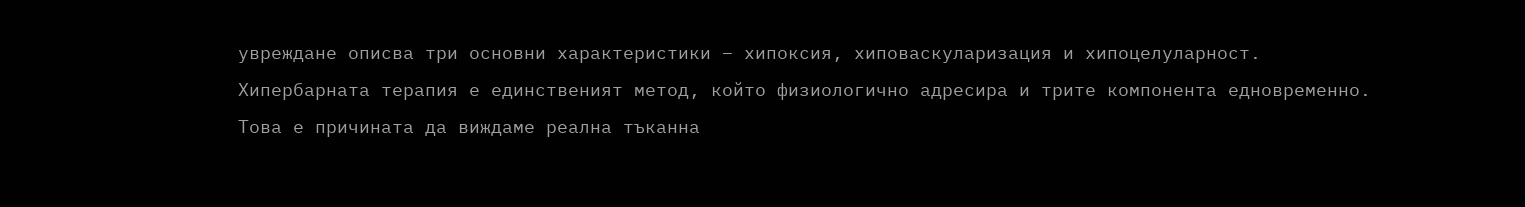увреждане описва три основни характеристики – хипоксия, хиповаскуларизация и хипоцелуларност. Хипербарната терапия е единственият метод, който физиологично адресира и трите компонента едновременно. Това е причината да виждаме реална тъканна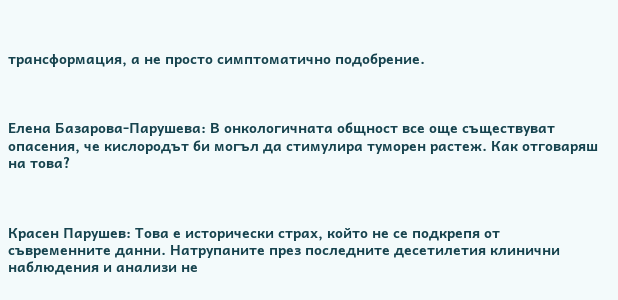трансформация, а не просто симптоматично подобрение.



Елена Базарова-Парушева: В онкологичната общност все още съществуват опасения, че кислородът би могъл да стимулира туморен растеж. Как отговаряш на това?



Красен Парушев: Това е исторически страх, който не се подкрепя от съвременните данни. Натрупаните през последните десетилетия клинични наблюдения и анализи не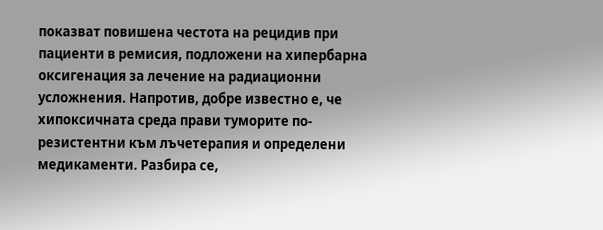показват повишена честота на рецидив при пациенти в ремисия, подложени на хипербарна оксигенация за лечение на радиационни усложнения. Напротив, добре известно е, че хипоксичната среда прави туморите по-резистентни към лъчетерапия и определени медикаменти. Разбира се,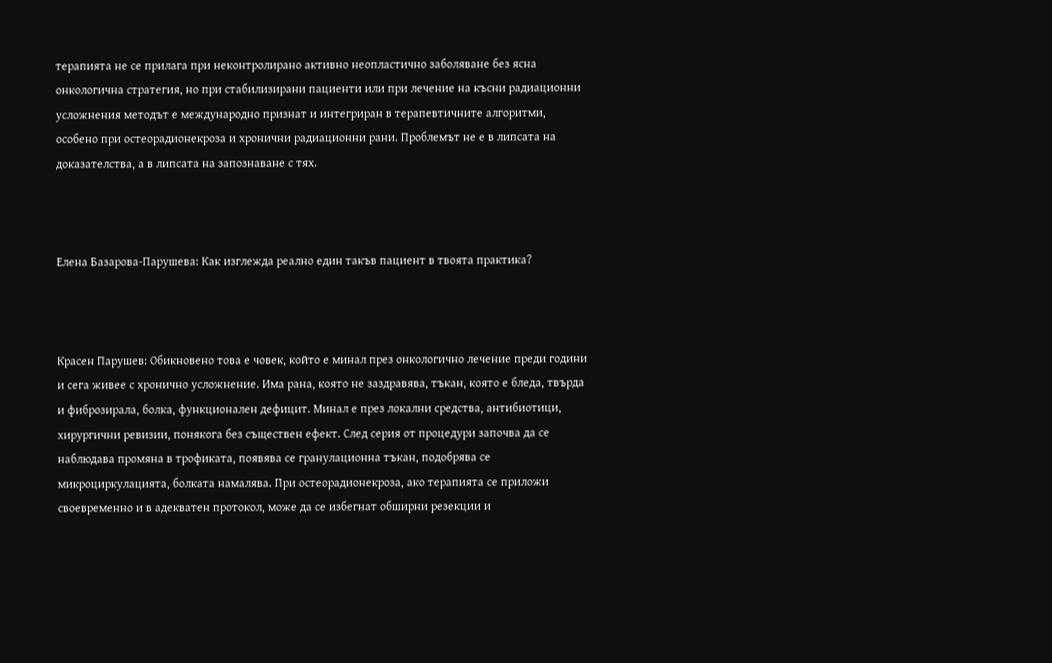терапията не се прилага при неконтролирано активно неопластично заболяване без ясна онкологична стратегия, но при стабилизирани пациенти или при лечение на късни радиационни усложнения методът е международно признат и интегриран в терапевтичните алгоритми, особено при остеорадионекроза и хронични радиационни рани. Проблемът не е в липсата на доказателства, а в липсата на запознаване с тях.



Елена Базарова-Парушева: Как изглежда реално един такъв пациент в твоята практика?



Красен Парушев: Обикновено това е човек, който е минал през онкологично лечение преди години и сега живее с хронично усложнение. Има рана, която не заздравява, тъкан, която е бледа, твърда и фиброзирала, болка, функционален дефицит. Минал е през локални средства, антибиотици, хирургични ревизии, понякога без съществен ефект. След серия от процедури започва да се наблюдава промяна в трофиката, появява се гранулационна тъкан, подобрява се микроциркулацията, болката намалява. При остеорадионекроза, ако терапията се приложи своевременно и в адекватен протокол, може да се избегнат обширни резекции и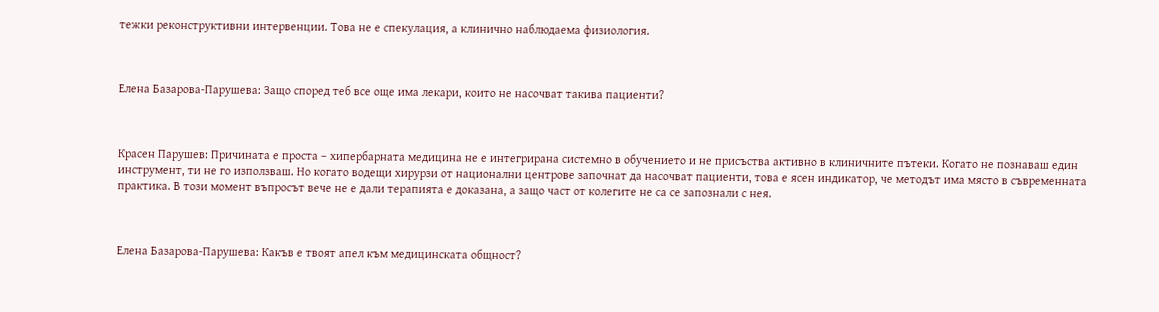тежки реконструктивни интервенции. Това не е спекулация, а клинично наблюдаема физиология.



Елена Базарова-Парушева: Защо според теб все още има лекари, които не насочват такива пациенти?



Красен Парушев: Причината е проста – хипербарната медицина не е интегрирана системно в обучението и не присъства активно в клиничните пътеки. Когато не познаваш един инструмент, ти не го използваш. Но когато водещи хирурзи от национални центрове започнат да насочват пациенти, това е ясен индикатор, че методът има място в съвременната практика. В този момент въпросът вече не е дали терапията е доказана, а защо част от колегите не са се запознали с нея.



Елена Базарова-Парушева: Какъв е твоят апел към медицинската общност?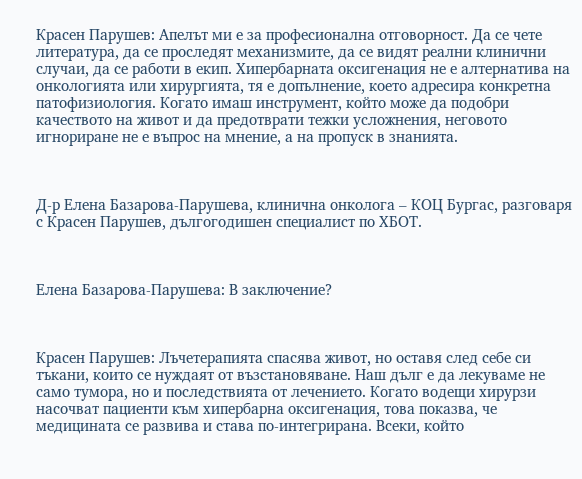Красен Парушев: Апелът ми е за професионална отговорност. Да се чете литература, да се проследят механизмите, да се видят реални клинични случаи, да се работи в екип. Хипербарната оксигенация не е алтернатива на онкологията или хирургията, тя е допълнение, което адресира конкретна патофизиология. Когато имаш инструмент, който може да подобри качеството на живот и да предотврати тежки усложнения, неговото игнориране не е въпрос на мнение, а на пропуск в знанията.



Д-р Елена Базарова-Парушева, клинична онколога – КОЦ Бургас, разговаря с Красен Парушев, дългогодишен специалист по ХБОТ.



Елена Базарова-Парушева: В заключение?



Красен Парушев: Лъчетерапията спасява живот, но оставя след себе си тъкани, които се нуждаят от възстановяване. Наш дълг е да лекуваме не само тумора, но и последствията от лечението. Когато водещи хирурзи насочват пациенти към хипербарна оксигенация, това показва, че медицината се развива и става по-интегрирана. Всеки, който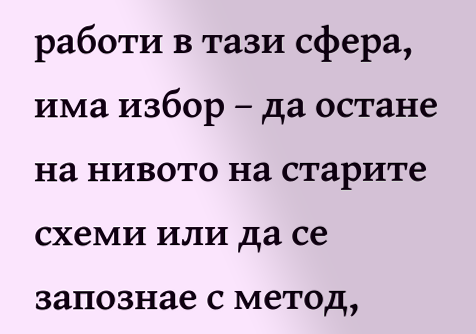работи в тази сфера, има избор – да остане на нивото на старите схеми или да се запознае с метод,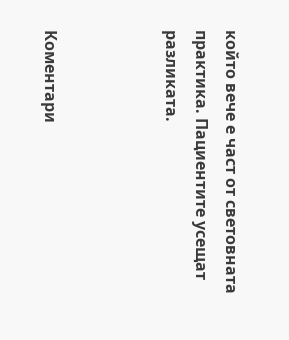който вече е част от световната практика. Пациентите усещат разликата.



Коментари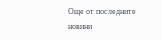Още от последните новини